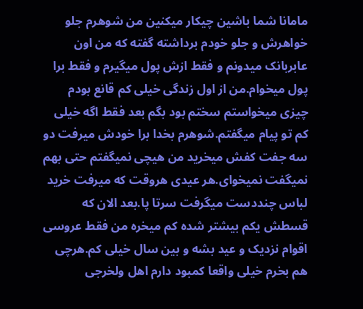مامانا شما باشین چیکار میکنین من شوهرم جلو خواهرش و جلو خودم برداشته گفته که من اون عابربانک میدونم و فقط ازش پول میگیرم و فقط برا پول میخوام.من از اول زندگی خیلی کم قانع بودم چیزی میخواستم سختم بود بگم بعد فقط اگه خیلی کم تو پیام میگفتم.شوهرم بخدا برا خودش میرفت دو سه جفت کفش میخرید من هیچی نمیگفتم حتی بهم نمیگفت نمیخوای.هر عیدی هروقت که میرفت خرید لباس چنددست میگرفت سرتا پا.بعد الان که قسطش یکم بیشتر شده کم میخره من فقط عروسی اقوام نزدیک و عید بشه و بین سال خیلی کم.هرچی هم بخرم خیلی واقعا کمبود دارم اهل ولخرجی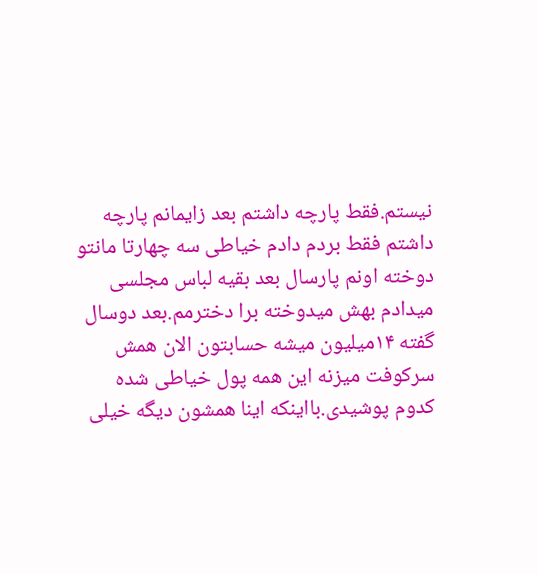نیستم.فقط پارچه داشتم بعد زایمانم پارچه داشتم فقط بردم دادم خیاطی سه چهارتا مانتو دوخته اونم پارسال بعد بقیه لباس مجلسی میدادم بهش میدوخته برا دخترمم.بعد دوسال گفته ۱۴میلیون میشه حسابتون الان همش سرکوفت میزنه این همه پول خیاطی شده کدوم پوشیدی.بااینکه اینا همشون دیگه خیلی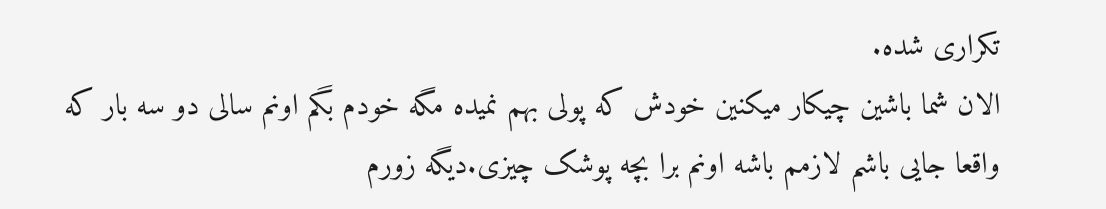تکراری شده.
الان شما باشین چیکار میکنین خودش که پولی بهم نمیده مگه خودم بگم اونم سالی دو سه بار که واقعا جایی باشم لازمم باشه اونم برا بچه پوشک چیزی.دیگه زورم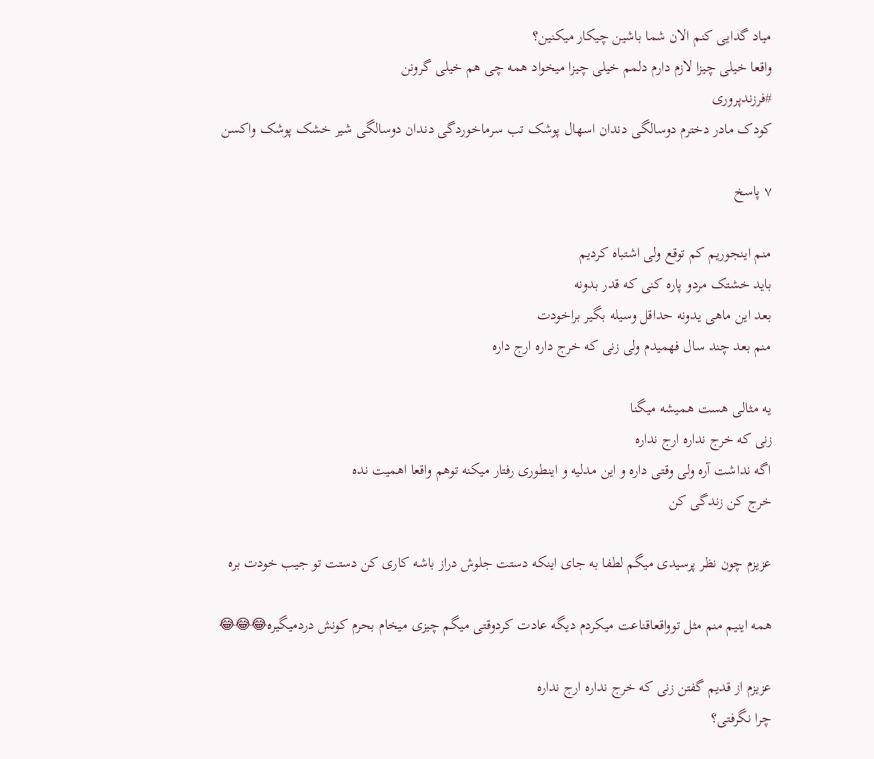میاد گدایی کنم الان شما باشین چیکار میکنین؟
واقعا خیلی چیزا لازم دارم دلمم خیلی چیزا میخواد همه چی هم خیلی گرونن
#فرزندپروری
کودک مادر دخترم دوسالگی دندان اسهال پوشک تب سرماخوردگی دندان دوسالگی شیر خشک پوشک واکسن

۷ پاسخ

منم اینجوریم کم توقع ولی اشتباه کردیم
باید خشتک مردو پاره کنی که قدر بدونه
بعد این ماهی یدونه حداقل وسیله بگیر براخودت
منم بعد چند سال فهمیدم ولی زنی که خرج داره ارج داره

یه مثالی هست همیشه میگنا
زنی که خرج نداره ارج نداره
اگه نداشت آره ولی وقتی داره و این مدلیه و اینطوری رفتار میکنه توهم واقعا اهمیت نده
خرج کن زندگی کن

عزیزم چون نظر پرسیدی میگم لطفا به جای اینکه دستت جلوش دراز باشه کاری کن دستت تو جیب خودت بره

همه اینیم منم مثل توواقعاقناعت میکردم دیگه عادت کردوقتی میگم چیزی میخام بحرم کونش دردمیگیره😂😂😂

عزیزم از قدیم گفتن زنی که خرج نداره ارج نداره
چرا نگرفتی؟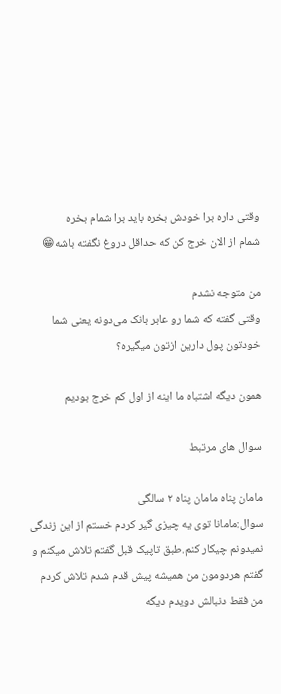وقتی داره برا خودش بخره باید برا شمام بخره
شمام از الان خرج کن که حداقل دروغ نگفته باشه😁

من متوجه نشدم
وقتی گفته که شما رو عابر بانک می‌دونه یعنی شما خودتون پول دارین ازتون میگیره؟

همون دیگه اشتباه ما اینه از اول کم خرج بودیم

سوال های مرتبط

مامان پناه مامان پناه ۲ سالگی
سوال:مامانا توی یه چیزی گیر کردم خستم از این زندگی نمیدونم چیکار کنم.طبق تاپیک قبل گفتم تلاش میکنم و گفتم هردومون من همیشه پیش قدم شدم تلاش کردم من فقط دنبالش دویدم دیگه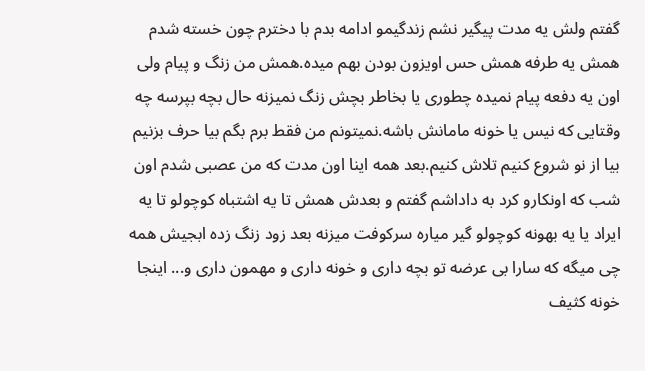گفتم ولش یه مدت پیگیر نشم زندگیمو ادامه بدم با دخترم چون خسته شدم همش یه طرفه همش حس اویزون بودن بهم میده.همش من زنگ و پیام ولی اون یه دفعه پیام نمیده چطوری یا بخاطر بچش زنگ نمیزنه حال بچه بپرسه چه وقتایی که نیس یا خونه مامانش باشه.نمیتونم من فقط برم بگم بیا حرف بزنیم بیا از نو شروع کنیم تلاش کنیم.بعد همه اینا اون مدت که من عصبی شدم اون شب که اونکارو کرد به داداشم گفتم و بعدش همش تا یه اشتباه کوچولو تا یه ایراد یا یه بهونه کوچولو گیر میاره سرکوفت میزنه بعد زود زنگ زده ابجیش همه چی میگه که سارا بی عرضه تو بچه داری و خونه داری و مهمون داری و... اینجا خونه کثیف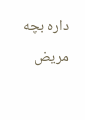داره بچه مریض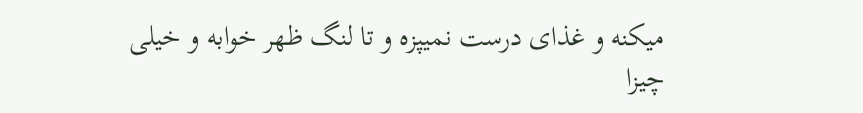میکنه و غذای درست نمیپزه و تا لنگ ظهر خوابه و خیلی چیزا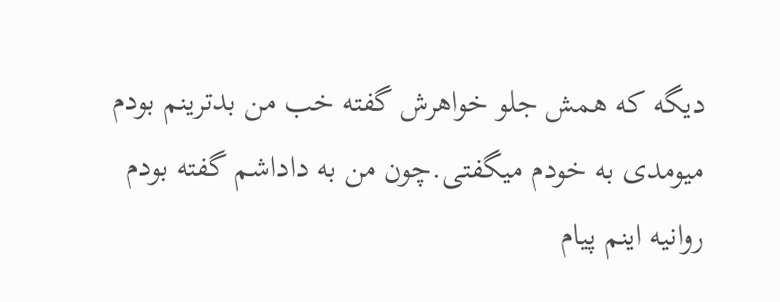دیگه که همش جلو خواهرش گفته خب من بدترینم بودم میومدی به خودم میگفتی.چون من به داداشم گفته بودم روانیه اینم پیام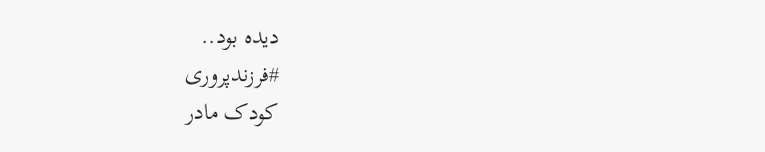دیده بود..
#فرزندپروری
کودک مادر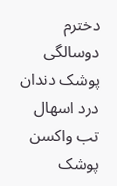دخترم دوسالگی پوشک دندان درد اسهال تب واکسن پوشک